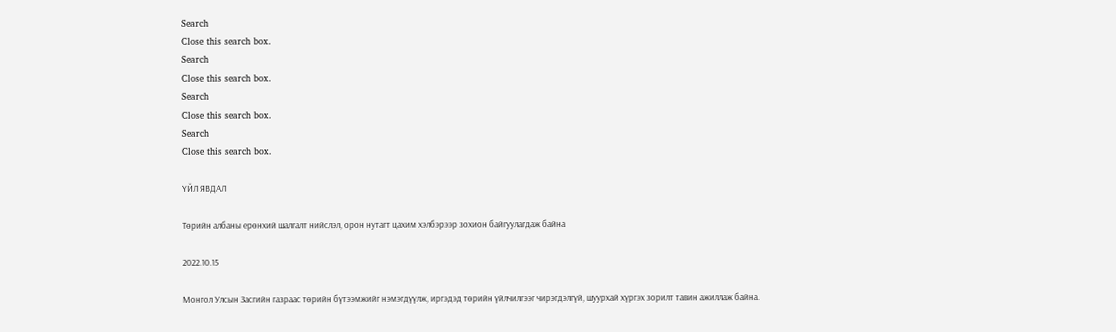Search
Close this search box.
Search
Close this search box.
Search
Close this search box.
Search
Close this search box.

ҮЙЛ ЯВДАЛ

Төрийн албаны ерөнхий шалгалт нийслэл, орон нутагт цахим хэлбэрээр зохион байгуулагдаж байна

2022.10.15

Монгол Улсын Засгийн газраас төрийн бүтээмжийг нэмэгдүүлж, иргэдэд төрийн үйлчилгээг чирэгдэлгүй, шуурхай хүргэх зорилт тавин ажиллаж байна.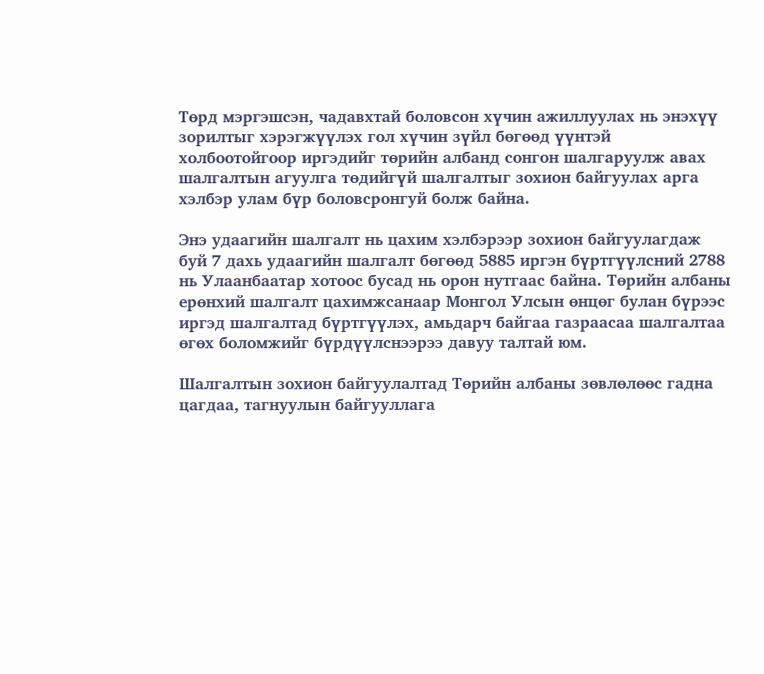Төрд мэргэшсэн, чадавхтай боловсон хүчин ажиллуулах нь энэхүү зорилтыг хэрэгжүүлэх гол хүчин зүйл бөгөөд үүнтэй холбоотойгоор иргэдийг төрийн албанд сонгон шалгаруулж авах шалгалтын агуулга төдийгүй шалгалтыг зохион байгуулах арга хэлбэр улам бүр боловсронгуй болж байна.

Энэ удаагийн шалгалт нь цахим хэлбэрээр зохион байгуулагдаж буй 7 дахь удаагийн шалгалт бөгөөд 5885 иргэн бүртгүүлсний 2788 нь Улаанбаатар хотоос бусад нь орон нутгаас байна. Төрийн албаны ерөнхий шалгалт цахимжсанаар Монгол Улсын өнцөг булан бүрээс иргэд шалгалтад бүртгүүлэх, амьдарч байгаа газраасаа шалгалтаа өгөх боломжийг бүрдүүлснээрээ давуу талтай юм.

Шалгалтын зохион байгуулалтад Төрийн албаны зөвлөлөөс гадна цагдаа, тагнуулын байгууллага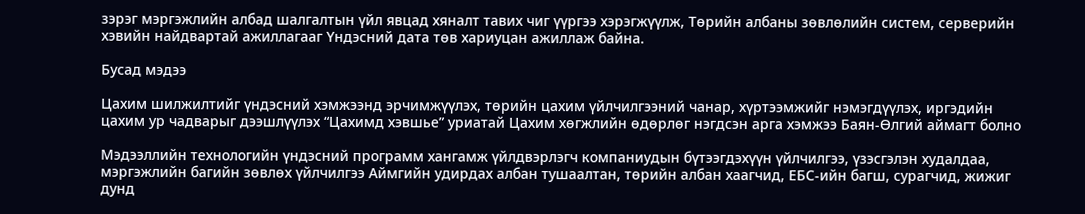зэрэг мэргэжлийн албад шалгалтын үйл явцад хяналт тавих чиг үүргээ хэрэгжүүлж, Төрийн албаны зөвлөлийн систем, серверийн хэвийн найдвартай ажиллагааг Үндэсний дата төв хариуцан ажиллаж байна.

Бусад мэдээ

Цахим шилжилтийг үндэсний хэмжээнд эрчимжүүлэх, төрийн цахим үйлчилгээний чанар, хүртээмжийг нэмэгдүүлэх, иргэдийн цахим ур чадварыг дээшлүүлэх “Цахимд хэвшье” уриатай Цахим хөгжлийн өдөрлөг нэгдсэн арга хэмжээ Баян-Өлгий аймагт болно

Мэдээллийн технологийн үндэсний программ хангамж үйлдвэрлэгч компаниудын бүтээгдэхүүн үйлчилгээ, үзэсгэлэн худалдаа, мэргэжлийн багийн зөвлөх үйлчилгээ Аймгийн удирдах албан тушаалтан, төрийн албан хаагчид, ЕБС-ийн багш, сурагчид, жижиг дунд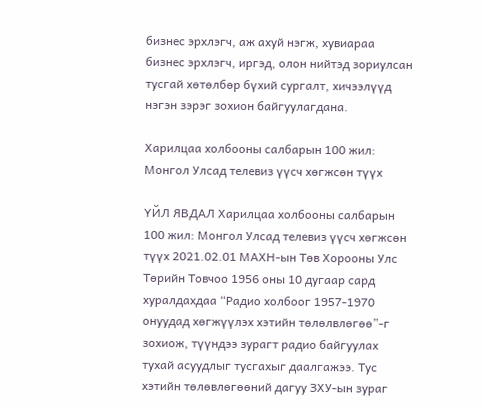бизнес эрхлэгч, аж ахуй нэгж, хувиараа бизнес эрхлэгч, иргэд, олон нийтэд зориулсан тусгай хөтөлбөр бүхий сургалт, хичээлүүд нэгэн зэрэг зохион байгуулагдана.

Харилцаа холбооны салбарын 100 жил: Монгол Улсад телевиз үүсч хөгжсөн түүх

ҮЙЛ ЯВДАЛ Харилцаа холбооны салбарын 100 жил: Монгол Улсад телевиз үүсч хөгжсөн түүх 2021.02.01 МАХН-ын Төв Хорооны Улс Төрийн Товчоо 1956 оны 10 дугаар сард хуралдахдаа “Радио холбоог 1957-1970 онуудад хөгжүүлэх хэтийн төлөлвлөгөө”-г зохиож, түүндээ зурагт радио байгуулах тухай асуудлыг тусгахыг даалгажээ. Тус хэтийн төлөвлөгөөний дагуу ЗХУ-ын зураг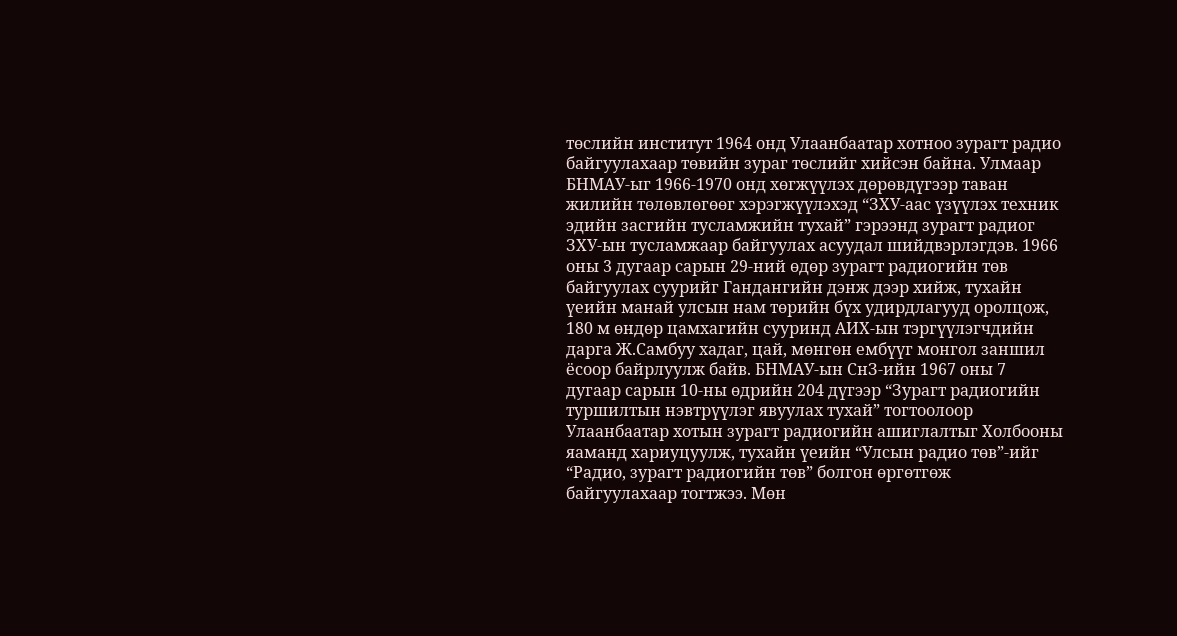төслийн институт 1964 онд Улаанбаатар хотноо зурагт радио байгуулахаар төвийн зураг төслийг хийсэн байна. Улмаар БНМАУ-ыг 1966-1970 онд хөгжүүлэх дөрөвдүгээр таван жилийн төлөвлөгөөг хэрэгжүүлэхэд “ЗХУ-аас үзүүлэх техник эдийн засгийн тусламжийн тухай” гэрээнд зурагт радиог ЗХУ-ын тусламжаар байгуулах асуудал шийдвэрлэгдэв. 1966 оны 3 дугаар сарын 29-ний өдөр зурагт радиогийн төв байгуулах суурийг Гандангийн дэнж дээр хийж, тухайн үеийн манай улсын нам төрийн бүх удирдлагууд оролцож, 180 м өндөр цамхагийн сууринд АИХ-ын тэргүүлэгчдийн дарга Ж.Самбуу хадаг, цай, мөнгөн ембүүг монгол заншил ёсоор байрлуулж байв. БНМАУ-ын СнЗ-ийн 1967 оны 7 дугаар сарын 10-ны өдрийн 204 дүгээр “Зурагт радиогийн туршилтын нэвтрүүлэг явуулах тухай” тогтоолоор Улаанбаатар хотын зурагт радиогийн ашиглалтыг Холбооны яаманд хариуцуулж, тухайн үеийн “Улсын радио төв”-ийг “Радио, зурагт радиогийн төв” болгон өргөтгөж байгуулахаар тогтжээ. Мөн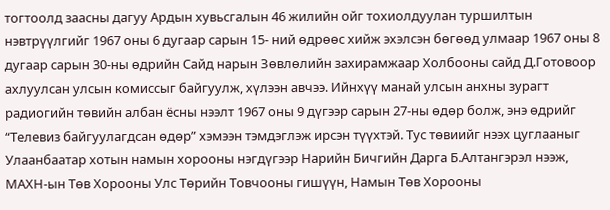тогтоолд заасны дагуу Ардын хувьсгалын 46 жилийн ойг тохиолдуулан туршилтын нэвтрүүлгийг 1967 оны 6 дугаар сарын 15- ний өдрөөс хийж эхэлсэн бөгөөд улмаар 1967 оны 8 дугаар сарын 30-ны өдрийн Сайд нарын Зөвлөлийн захирамжаар Холбооны сайд Д.Готовоор ахлуулсан улсын комиссыг байгуулж, хүлээн авчээ. Ийнхүү манай улсын анхны зурагт радиогийн төвийн албан ёсны нээлт 1967 оны 9 дүгээр сарын 27-ны өдөр болж, энэ өдрийг “Телевиз байгуулагдсан өдөр” хэмээн тэмдэглэж ирсэн түүхтэй. Тус төвиийг нээх цуглааныг Улаанбаатар хотын намын хорооны нэгдүгээр Нарийн Бичгийн Дарга Б.Алтангэрэл нээж, МАХН-ын Төв Хорооны Улс Төрийн Товчооны гишүүн, Намын Төв Хорооны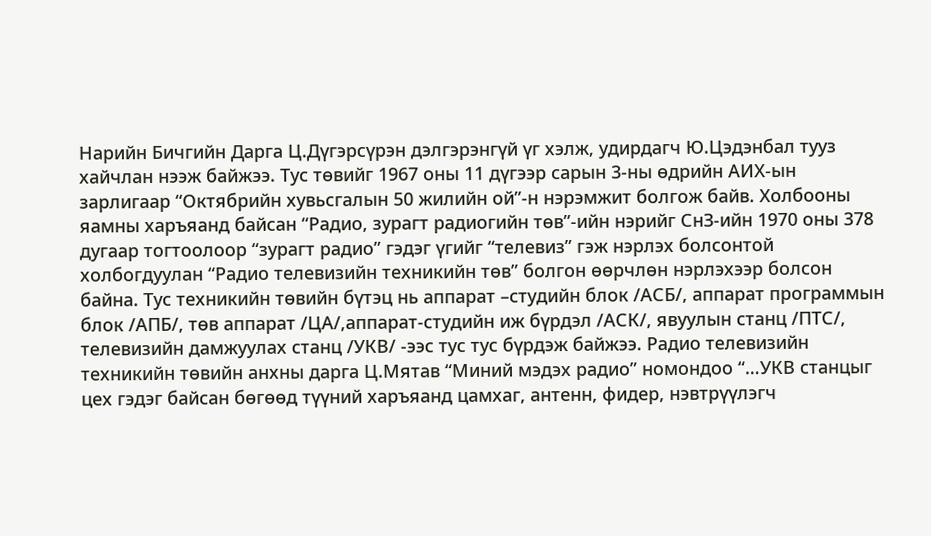Нарийн Бичгийн Дарга Ц.Дүгэрсүрэн дэлгэрэнгүй үг хэлж, удирдагч Ю.Цэдэнбал тууз хайчлан нээж байжээ. Тус төвийг 1967 оны 11 дүгээр сарын 3-ны өдрийн АИХ-ын зарлигаар “Октябрийн хувьсгалын 50 жилийн ой”-н нэрэмжит болгож байв. Холбооны яамны харъяанд байсан “Радио, зурагт радиогийн төв”-ийн нэрийг СнЗ-ийн 1970 оны 378 дугаар тогтоолоор “зурагт радио” гэдэг үгийг “телевиз” гэж нэрлэх болсонтой холбогдуулан “Радио телевизийн техникийн төв” болгон өөрчлөн нэрлэхээр болсон байна. Тус техникийн төвийн бүтэц нь аппарат –студийн блок /АСБ/, аппарат программын блок /АПБ/, төв аппарат /ЦА/,аппарат-студийн иж бүрдэл /АСК/, явуулын станц /ПТС/, телевизийн дамжуулах станц /УКВ/ -ээс тус тус бүрдэж байжээ. Радио телевизийн техникийн төвийн анхны дарга Ц.Мятав “Миний мэдэх радио” номондоо “…УКВ станцыг цех гэдэг байсан бөгөөд түүний харъяанд цамхаг, антенн, фидер, нэвтрүүлэгч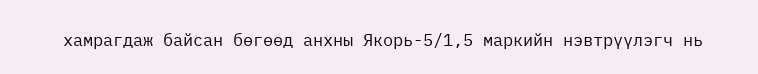хамрагдаж байсан бөгөөд анхны Якорь-5/1,5 маркийн нэвтрүүлэгч нь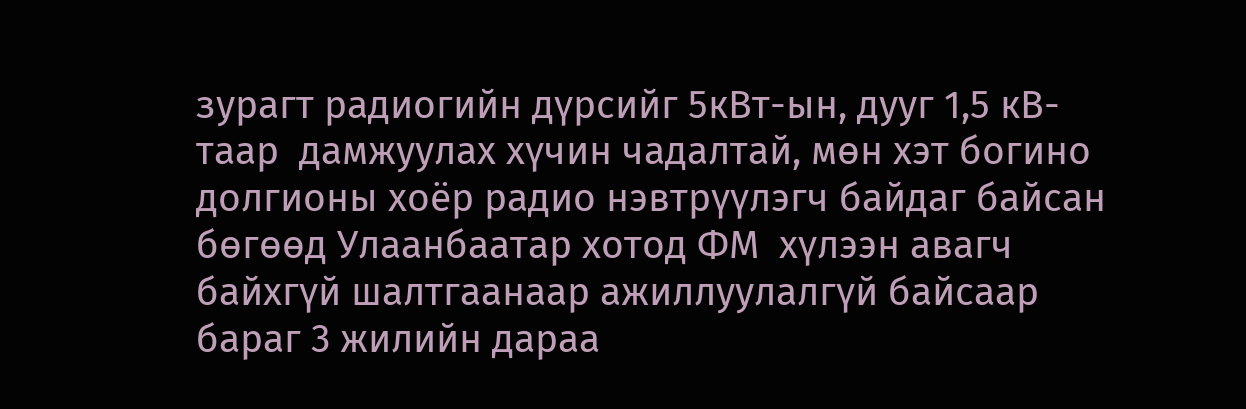зурагт радиогийн дүрсийг 5кВт-ын, дууг 1,5 кВ-таар  дамжуулах хүчин чадалтай, мөн хэт богино долгионы хоёр радио нэвтрүүлэгч байдаг байсан бөгөөд Улаанбаатар хотод ФМ  хүлээн авагч байхгүй шалтгаанаар ажиллуулалгүй байсаар бараг 3 жилийн дараа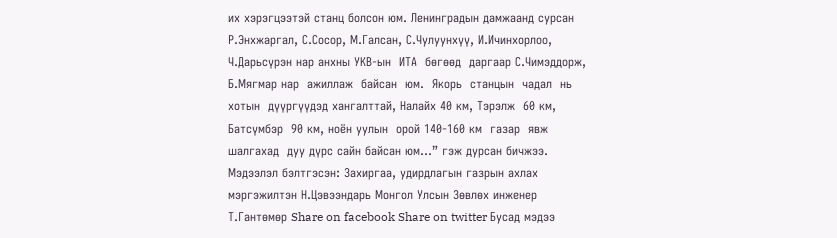их хэрэгцээтэй станц болсон юм. Ленинградын дамжаанд сурсан Р.Энхжаргал, С.Сосор, М.Галсан, С.Чулуунхүү, И.Ичинхорлоо, Ч.Дарьсүрэн нар анхны УКВ-ын  ИТА  бөгөөд  даргаар С.Чимэддорж, Б.Мягмар нар  ажиллаж  байсан  юм.  Якорь  станцын  чадал  нь  хотын  дүүргүүдэд хангалттай, Налайх 40 км, Тэрэлж  60 км,  Батсүмбэр  90 км, ноён уулын  орой 140-160 км  газар  явж  шалгахад  дуу дүрс сайн байсан юм…” гэж дурсан бичжээ. Мэдээлэл бэлтгэсэн: Захиргаа, удирдлагын газрын ахлах мэргэжилтэн Н.Цэвээндарь Монгол Улсын Зөвлөх инженер Т.Гантөмөр Share on facebook Share on twitter Бусад мэдээ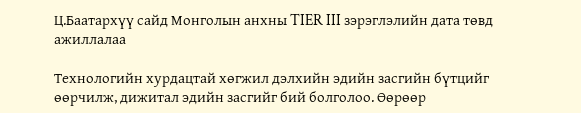Ц.Баатархүү сайд Монголын анхны TIER III зэрэглэлийн дата төвд ажиллалаа

Технологийн хурдацтай хөгжил дэлхийн эдийн засгийн бүтцийг өөрчилж, дижитал эдийн засгийг бий болголоо. Өөрөөр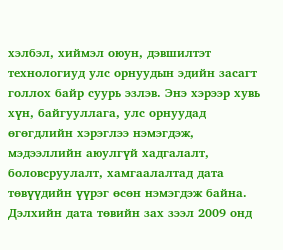хэлбэл, хиймэл оюун, дэвшилтэт технологиуд улс орнуудын эдийн засагт голлох байр суурь эзлэв. Энэ хэрээр хувь хүн, байгууллага, улс орнуудад өгөгдлийн хэрэглээ нэмэгдэж, мэдээллийн аюулгүй хадгалалт, боловсруулалт, хамгаалалтад дата төвүүдийн үүрэг өсөн нэмэгдэж байна.  Дэлхийн дата төвийн зах зээл 2009 онд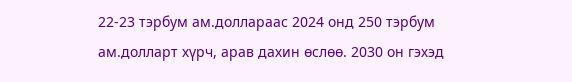22-23 тэрбум ам.доллараас 2024 онд 250 тэрбум ам.долларт хүрч, арав дахин өслөө. 2030 он гэхэд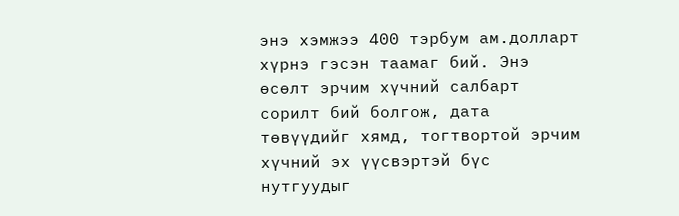энэ хэмжээ 400 тэрбум ам.долларт хүрнэ гэсэн таамаг бий. Энэ өсөлт эрчим хүчний салбарт сорилт бий болгож, дата төвүүдийг хямд, тогтвортой эрчим хүчний эх үүсвэртэй бүс нутгуудыг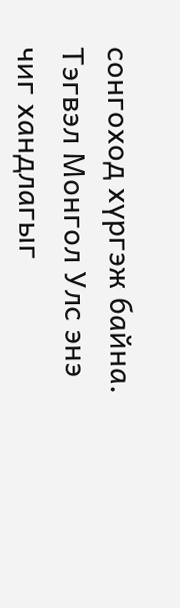сонгоход хүргэж байна.  Тэгвэл Монгол Улс энэ чиг хандлагыг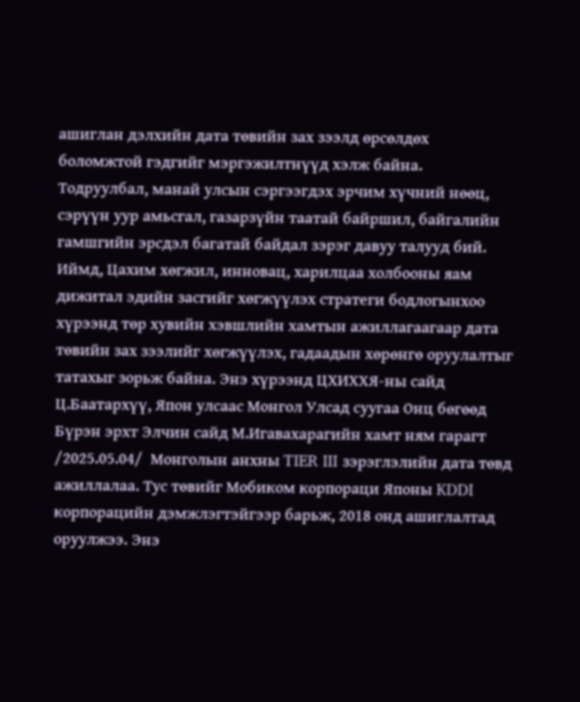ашиглан дэлхийн дата төвийн зах зээлд өрсөлдөх боломжтой гэдгийг мэргэжилтнүүд хэлж байна. Тодруулбал, манай улсын сэргээгдэх эрчим хүчний нөөц, сэрүүн уур амьсгал, газарзүйн таатай байршил, байгалийн гамшгийн эрсдэл багатай байдал зэрэг давуу талууд бий.  Иймд, Цахим хөгжил, инновац, харилцаа холбооны яам дижитал эдийн засгийг хөгжүүлэх стратеги бодлогынхоо хүрээнд төр хувийн хэвшлийн хамтын ажиллагаагаар дата төвийн зах зээлийг хөгжүүлэх, гадаадын хөрөнгө оруулалтыг татахыг зорьж байна. Энэ хүрээнд ЦХИХХЯ-ны сайд Ц.Баатархүү, Япон улсаас Монгол Улсад суугаа Онц бөгөөд Бүрэн эрхт Элчин сайд М.Игавахарагийн хамт ням гарагт /2025.05.04/  Монголын анхны TIER III зэрэглэлийн дата төвд ажиллалаа. Тус төвийг Мобиком корпораци Японы KDDI корпорацийн дэмжлэгтэйгээр барьж, 2018 онд ашиглалтад оруулжээ. Энэ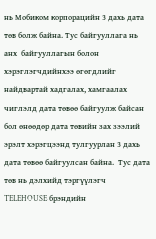нь Мобиком корпорацийн 3 дахь дата төв болж байна. Тус байгууллага нь анх  байгууллагын болон хэрэглэгчдийнхээ өгөгдлийг найдвартай хадгалах, хамгаалах чиглэлд дата төвөө байгуулж байсан бол өнөөдөр дата төвийн зах зээлий эрэлт хэрэгцээнд тулгуурлан 3 дахь дата төвөө байгуулсан байна.  Тус дата төв нь дэлхийд тэргүүлэгч TELEHOUSE брэндийн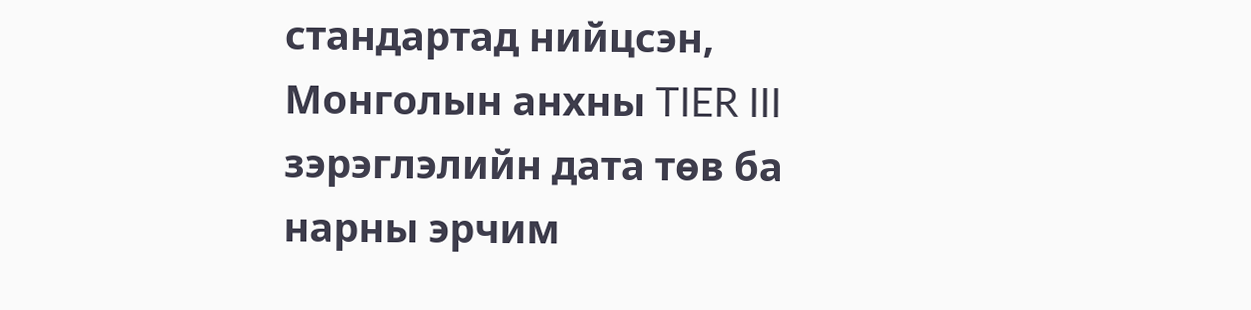стандартад нийцсэн, Монголын анхны TIER III зэрэглэлийн дата төв ба нарны эрчим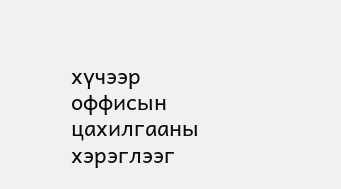хүчээр оффисын цахилгааны хэрэглээг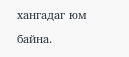хангадаг юм байна.